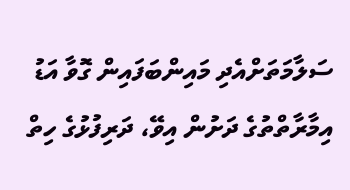ސަލާމަތަށްއެދި މައިންބަފައިން ގޮވާ އަޑު އިމާރާތްތުގެ ދަށުން އިވޭ، ދަރިފުޅުގެ ހިތް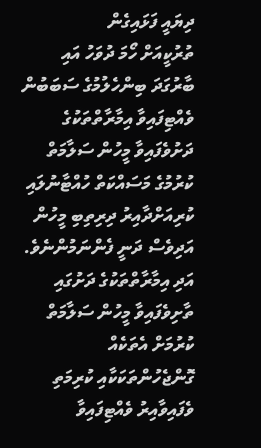ދިޔައީ ފަޅައިގެން
ތުރުކީއަށް ހޯމަ ދުވަހު އައި ބާރުގަދަ ބިންހެލުމުގެ ސަބަބުން ވެއްޓިފައިވާ އިމާރާތްތަކުގެ ދަށުވެފައިވާ މީހުން ސަލާމަތް ކުރުމުގެ މަސައްކަތް ހުއްޓާނުލައި ކުރިއަށްދާއިރު ދިރިތިބި މީހުން އަދިވެސް ދަނީ ފެންނަމުންނެވެ. އަދި އިމާރާތްތަކުގެ ދަށުގައި ތާށިވެފައިވާ މީހުން ސަލާމަތް ކުރުމަށް އެތަކެއް ގޮންޖެހުންތަކަކާއި ކުރިމަތި ވެފައިވާއިރު ވެއްޓިފައިވާ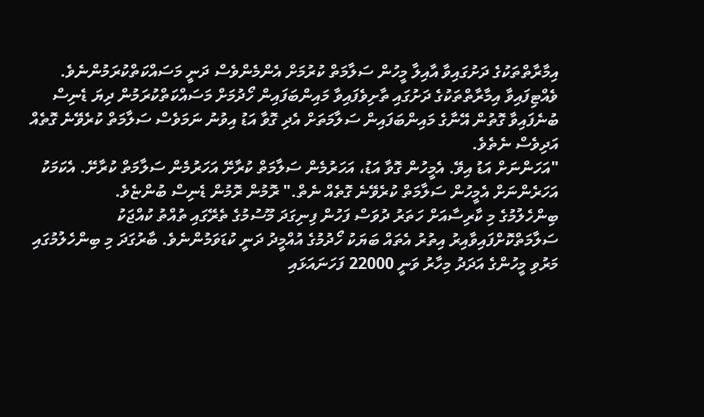އިމާރާތްތަކުގެ ދަށުގައިވާ އާއިލާ މީހުން ސަލާމަތް ކުރުމަށް އެންމެންވެސް ދަނީ މަސައްކަތްކުރަމުންނެވެ.
ވެއްޓިފައިވާ އިމާރާތްތަކުގެ ދަށުގައި ތާށިވެފައިވާ މައިންބަފައިން ހޯދުމަށް މަސައްކަތްކުރަމުން ދިޔަ ޑެނިސް ބުނެފައިވާ ގޮތުން އޭނާގެ މައިންބަފައިން ސަލާމަތަށް އެދި ގޮވާ އަޑު އިވުނު ނަމަވެސް ސަލާމަތް ކުރެވޭނެ ގޮތެއް އަދިވެސް ނެތެވެ.
"އަހަންނަށް އަޑު އިވޭ. އެމީހުން ގޮވާ އަޑު، އަހަރުމެން ސަލާމަތް ކުރާށޭ އަހަރުމެން ސަލާމަތް ކުރާށޭ. އެކަމަކު އަހަރެންނަށް އެމީހުން ސަލާމަތް ކުރެވޭނެ ގޮތެއް ނެތް." ރޮމުން ރޮމުން ޑެނިސް ބުންޏެވެ.
ބިންހެލުމުގެ މި ކާރިސާއަށް ހަތަރު ދުވަސް ފަހުން ފިނިގަދަ މޫސުމުގެ ތެރޭގައި ތުއްތު ކުއްޖަކު ސަލާމަތްކޮށްފައިވާއިރު އިތުރު އެތައް ބަޔަކު ހޯދުމުގެ އުއްމީދު ދަނީ ކުޑަވަމުންނެވެ. ބާރުގަދަ މި ބިންހެލުމުގައި މަރުވި މީހުންގެ އަދަދު މިހާރު ވަނީ 22000 ފަހަނައަޅައި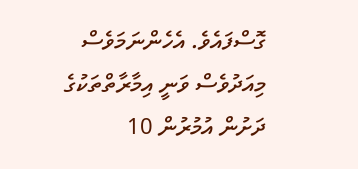ގޮސްފައެވެ. އެހެންނަމަވެސް މިއަދުވެސް ވަނީ އިމާރާތްތަކުގެ ދަށުން އުމުރުން 10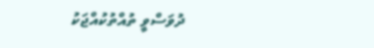ދުވަސްވީ ތުއްތުކުއްޖަކު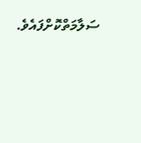ސަލާމަތްކޮށްފައެވެ.